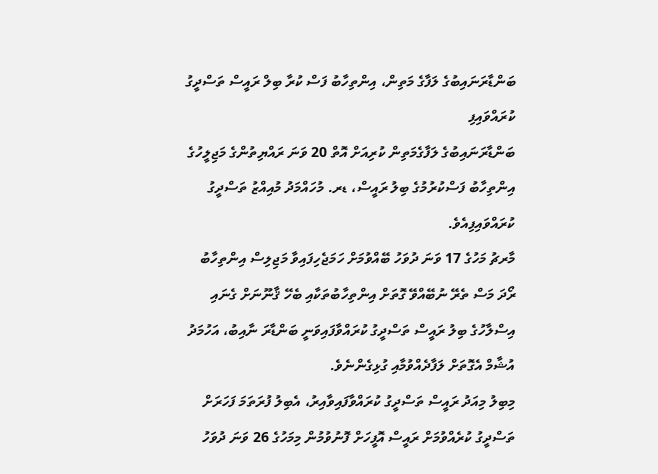ބަންޑާރަނައިބުގެ ލަފާގެ މަތިން، އިންތިހާބު ފަސް ކުރާ ބިލް ރައީސް ތަސްދީގު ކުރައްވައިފި
ބަންޑާރަނައިބުގެ ލަފާގެމަތިން ކުރިއަށް އޮތް 20 ވަނަ ރައްޔިތުންގެ މަޖިލީހުގެ އިންތިހާބު ފަސްކުރުމުގެ ބިލު ރައީސް، ޑރ. މުހައްމަދު މުއިއްޒު ތަސްދީގު ކުރައްވައިފިއެވެ.
މާރޗު މަހުގެ 17 ވަނަ ދުވަހު ބޭއްވުމަށް ހަމަޖެހިފައިވާ މަޖިލިސް އިންތިހާބު ރޯދަ މަސް ތެރޭ ނުބޭއްވޭ ގޮތަށް އިންތިހާބުތަކާއި ބެހޭ ޤާނޫނަށް ގެނައި އިސްލާހުގެ ބިލު ރައީސް ތަސްދީގު ކުރައްވާފައިވަނީ ބަންޑާރަ ނާއިބު، އަހުމަދު އުޝާމް އެގޮތަށް ލަފާދެއްވުމާއި ގުޅިގެންނެވެ.
މިބިލު މިއަދު ރައީސް ތަސްދީގު ކުރައްވާފައިވާއިރު، އެބިލު ފުރަތަމަ ފަހަރަށް ތަސްދީގު ކުރެއްވުމަށް ރައީސް އޮފީހަށް ފޮނުވުމުން މިމަހުގެ 26 ވަނަ ދުވަހު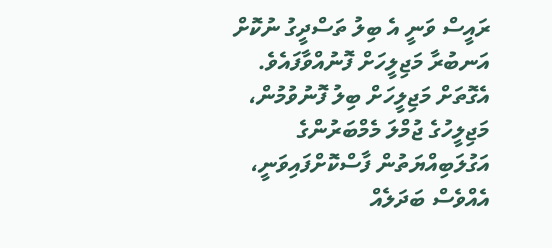ރައީސް ވަނީ އެ ބިލު ތަސްދީގު ނުކޮށް އަނބުރާ މަޖިލީހަށް ފޮނުއްވާފައެވެ. އެގޮތަށް މަޖިލީހަށް ބިލު ފޮނުވުމުން، މަޖިލީހުގެ ޖުމްލަ މެމްބަރުންގެ އަގުލަބިއްޔަތުން ފާސްކޮށްފައިވަނީ، އެއްވެސް ބަދަލެއް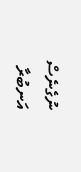ނުގެނެސް އަނބުރާ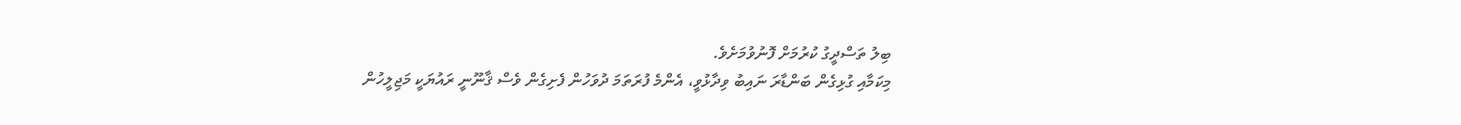ބިލު ތަސްދީގު ކުރުމަށް ފޮނުވުމަށެވެ.
މިކަމާއި ގުޅިގެން ބަންޑާރަ ނައިބު ވިދާޅުވީ، އެންމެ ފުރަތަމަ ދުވަހުން ފެށިގެން ވެސް ޤާނޫނީ ރައުޔަކީ މަޖިލީހުން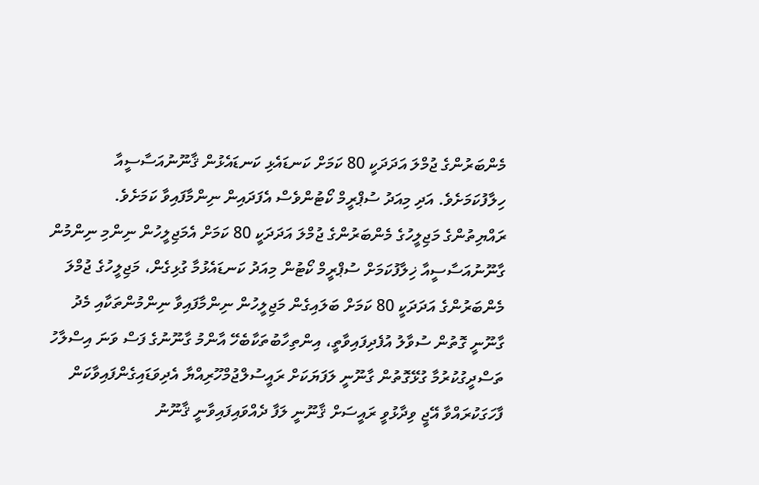މެންބަރުންގެ ޖުމްލަ އަދަދަކީ 80 ކަމަށް ކަނޑައެޅި ކަނޑައެޅުން ޤާނޫނުއަސާސީއާ ހިލާފުކަމަށެވެ. އަދި މިއަދު ސުޕްރީމް ކޯޓުންވެސް އެފަދައިން ނިންމާފައިވާ ކަމަށެވެ.
ރައްޔިތުންގެ މަޖިލީހުގެ މެންބަރުންގެ ޖުމްލަ އަދަދަކީ 80 ކަމަށް އެމަޖިލީހުން ނިންމި ނިންމުން ގާނޫނުއަސާސީއާ ޚިލާފުކަމަށް ސުޕްރީމް ކޯޓުން މިއަދު ކަނޑައެޅުމާ ގުޅިގެން، މަޖިލީހުގެ ޖުމްލަ މެންބަރުންގެ އަދަދަކީ 80 ކަމަށް ބަލައިގެން މަޖިލީހުން ނިންމާފައިވާ ނިންމުންތަކާއި މެދު ގާނޫނީ ގޮތުން ސުވާލު އުފެދިފައިވާތީ، އިންތިހާބުތަކާބެހޭ އާންމު ގާނޫނުގެ ފަސް ވަނަ އިސްލާހު ތަސްދީގުކުރުމާ ގުޅޭގޮތުން ގާނޫނީ ލަފަޔަކަށް ރައީސުލްޖުމްހޫރިއްޔާ އެދިވަޑައިގެންފައިވާކަން ފާހަގަކުރައްވާ އޭޖީ ވިދާޅުވީ ރައީސަށް ޤާނޫނީ ލަފާ ދެއްވައިފައިވާނީ ޤާނޫނު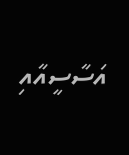އަސާސީއާއި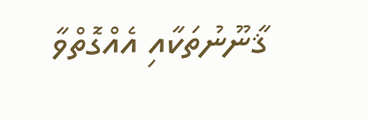ޤާނޫނުތަކާއި އެއްގޮތްވާ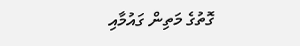ގޮތުގެ މަތިން ގައުމާއި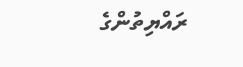ރައްޔިތުންގެ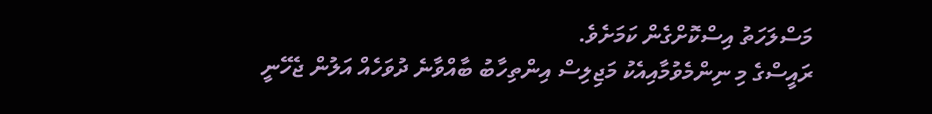މަސްލަހަތު އިސްކޮށްގެން ކަމަށެވެ.
ރައީސްގެ މި ނިންމެވުމާއިއެކު މަޖިލިސް އިންތިހާބު ބާއްވާނެ ދުވަހެއް އަލުން ޖެހޭނީ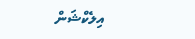އިލެކްޝަން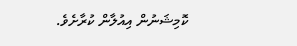ކޮމިޝަނުން އިއުލާން ކުރާށެވެ.